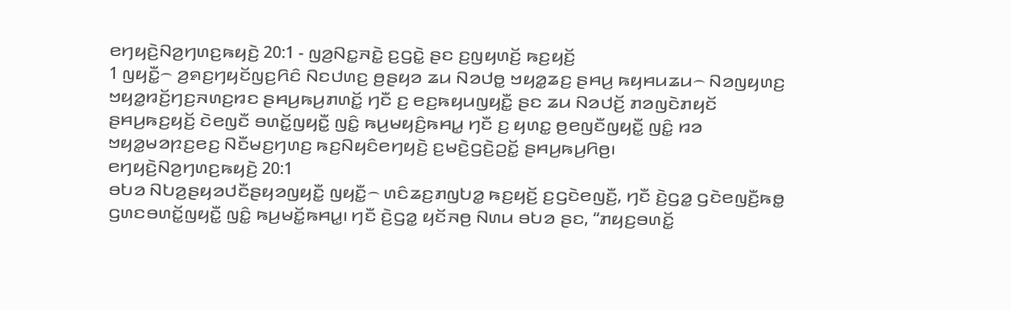ꤕꤚꤟꤢꤧ꤬ꤡꤤ꤬ꤚꤛꤢ꤬ꤒꤟꤢꤧ꤬ 20:1 - ꤜꤤ꤬ꤡꤢ꤭ꤏꤢꤧ꤭ ꤢ꤬ꤞꤢꤧ꤭ ꤔꤢ ꤢ꤬ꤜꤟꤛꤢꤩ꤬ ꤒꤢ꤬ꤟꤢꤩ꤬
1 ꤜꤟꤢꤪ꤭꤮ ꤤ꤬ꤎꤢ꤬ꤚꤟꤢꤩꤜꤢ꤬ꤖꤢꤨ ꤡꤢꤓꤛꤢ꤬ ꤥ꤬ꤔꤟꤤ ꤘꤣ ꤡꤤꤓꤥ꤭ ꤠꤟꤤ꤭ꤘꤢ꤬ ꤔꤌꤣ꤬ ꤒꤟꤌꤣꤘꤣ꤮ ꤡꤤꤜꤟꤛꤢ꤬ ꤠꤟꤤ꤭ꤙꤢꤩ꤬ꤚꤢ꤬ꤏꤛꤢ꤬ꤙꤢ ꤔꤌꤣ꤬ꤒꤣ꤬ꤊꤛꤢꤩ꤭ ꤚꤢꤪ ꤢ꤬ ꤕꤢ꤬ꤒꤟꤣꤜꤟꤢꤪ꤭ ꤔꤢ ꤘꤣ ꤡꤤꤓꤢꤩ꤬ ꤊꤤꤜꤢꤧꤊꤟꤢꤩ ꤔꤌꤣ꤬ꤒꤢ꤬ꤟꤢꤩ꤬ ꤢꤧꤕꤜꤢꤪ ꤋꤛꤢꤩ꤭ꤜꤟꤢꤪ꤭ ꤜꤢꤨ꤭ ꤒꤣ꤬ꤗꤟꤢꤨ꤬ꤒꤌꤣ꤭ ꤚꤢꤪ ꤢ꤬ ꤟꤛꤢ꤭ ꤥ꤬ꤕꤜꤢꤪꤜꤟꤢꤪ꤭ ꤜꤢꤨ꤭ ꤙꤤ ꤠꤟꤤ꤭ꤗꤤꤐꤢ꤬ꤕꤢ꤬ ꤡꤢꤪꤗꤢ꤬ꤚꤛꤢ꤬ ꤒꤢ꤬ꤡꤟꤢꤨꤕꤚꤟꤢꤧ꤬ ꤢ꤬ꤗꤢꤧ꤬ꤞꤢꤧ꤬ꤑꤢꤩ꤭ ꤔꤌꤣ꤬ꤒꤣ꤬ꤖꤥ꤬꤯
ꤕꤚꤟꤢꤧ꤬ꤡꤤ꤬ꤚꤛꤢ꤬ꤒꤟꤢꤧ꤬ 20:1
ꤋꤝꤤ ꤡꤝꤤ꤬ꤔꤟꤤꤓꤢꤪꤔꤟꤤꤜꤟꤢꤪ꤭ ꤜꤟꤢꤪ꤭꤮ ꤛꤢꤨꤘꤢ꤬ꤊꤜꤝꤤ꤭ ꤒꤢ꤬ꤟꤢꤩ꤬ ꤢ꤬ꤞꤢꤧꤕꤜꤢꤪ꤬, ꤚꤢꤪ ꤢꤧ꤬ꤞꤤ꤭ ꤞꤢꤧꤕꤜꤢꤪ꤬ꤒꤥ꤭ ꤞꤛꤢꤋꤛꤢꤩ꤭ꤜꤟꤢꤪ꤭ ꤜꤢꤨ꤭ ꤒꤣ꤬ꤗꤢꤩ꤭ꤒꤌꤣ꤭꤯ ꤚꤢꤪ ꤢꤧ꤬ꤞꤤ꤭ ꤟꤢꤩꤏꤥ꤬ ꤡꤛꤣ ꤋꤝꤤ ꤔꤢ, “ꤊꤟꤢ꤬ꤋꤛꤢꤩ꤭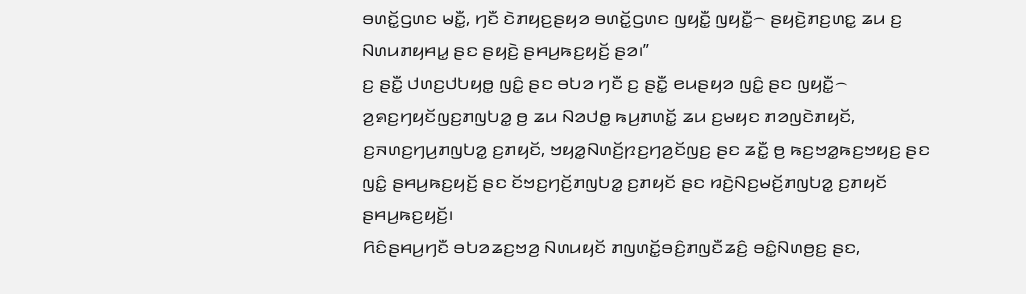ꤋꤛꤢꤩ꤭ꤞꤛꤢ ꤗꤢꤪ꤭, ꤚꤢꤪ ꤢꤧꤊꤟꤢ꤬ꤔꤟꤤ ꤋꤛꤢꤩ꤭ꤞꤛꤢ ꤜꤟꤢꤪ꤭ ꤜꤟꤢꤪ꤭꤮ ꤔꤟꤢꤧ꤬ꤊꤢ꤬ꤛꤢ꤭ ꤘꤣ ꤢ꤬ ꤡꤛꤣꤊꤟꤌꤣ꤭ ꤔꤢ ꤔꤟꤢꤧ꤬ ꤔꤌꤣ꤬ꤒꤢ꤬ꤟꤢꤩ꤬ ꤔꤤ꤯”
ꤢ꤬ ꤔꤢꤪ꤭ ꤓꤛꤢ꤬ꤓꤝꤟꤥ꤭ ꤜꤢꤨ꤭ ꤔꤢ ꤋꤝꤤ ꤚꤢꤪ ꤢ꤬ ꤔꤢꤪ꤭ ꤕꤣꤔꤟꤤ ꤜꤢꤨ꤭ ꤔꤢ ꤜꤟꤢꤪ꤭꤮ ꤤ꤬ꤎꤢ꤬ꤚꤟꤢꤩꤜꤢ꤬ꤊꤜꤝꤤ꤭ ꤥ꤬ ꤘꤣ ꤡꤤꤓꤥ꤭ ꤒꤣ꤬ꤊꤛꤢꤩ꤭ ꤘꤣ ꤢ꤬ꤗꤟꤢ ꤊꤤꤜꤢꤧꤊꤟꤢꤩ, ꤢ꤬ꤏꤛꤢ꤬ꤚꤣ꤬ꤊꤜꤝꤤ꤭ ꤢ꤬ꤊꤟꤢꤩ, ꤠꤟꤤ꤭ꤡꤛꤢꤩ꤬ꤐꤢ꤬ꤚꤤ꤬ꤢꤩꤜꤢ꤬ ꤔꤢ ꤘꤢꤪ꤭ ꤥ꤬ ꤒꤢ꤬ꤠꤤ꤭ꤒꤢ꤬ꤠꤟꤢ꤬ ꤔꤢ ꤜꤢꤨ꤭ ꤔꤌꤣ꤬ꤒꤢ꤬ꤟꤢꤩ꤬ ꤔꤢ ꤢꤩꤠꤢ꤬ꤚꤢꤩ꤬ꤊꤜꤝꤤ꤭ ꤢ꤬ꤊꤟꤢꤩ ꤔꤢ ꤙꤢꤧ꤬ꤡꤢ꤬ꤗꤢꤩ꤬ꤊꤜꤝꤤ꤭ ꤢ꤬ꤊꤟꤢꤩ ꤔꤌꤣ꤬ꤒꤢ꤬ꤟꤢꤩ꤬꤯
ꤖꤢꤨꤔꤌꤣ꤬ꤚꤢꤪ ꤋꤝꤤꤘꤢ꤬ꤠꤤ꤬ ꤡꤛꤣꤟꤢꤩ ꤊꤜꤛꤢꤩ꤭ꤋꤢꤨ꤬ꤊꤜꤢꤪꤘꤢꤨ꤬ ꤋꤢꤨ꤭ꤡꤛꤥ꤬ꤢ꤬ ꤔꤢ,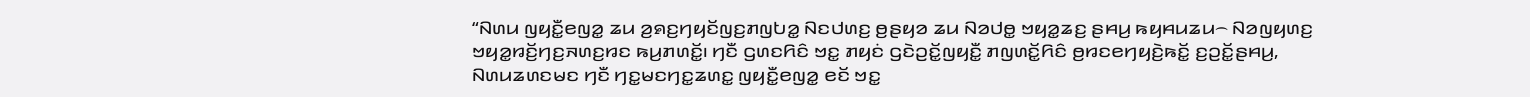“ꤡꤛꤣ ꤜꤟꤢꤪ꤭ꤕꤜꤤ꤭ ꤘꤣ ꤤ꤬ꤎꤢ꤬ꤚꤟꤢꤩꤜꤢ꤬ꤊꤜꤝꤤ꤭ ꤡꤢꤓꤛꤢ꤬ ꤥ꤬ꤔꤟꤤ ꤘꤣ ꤡꤤꤓꤥ꤭ ꤠꤟꤤ꤭ꤘꤢ꤬ ꤔꤌꤣ꤬ ꤒꤟꤌꤣꤘꤣ꤮ ꤡꤤꤜꤟꤛꤢ꤬ ꤠꤟꤤ꤭ꤙꤢꤩ꤬ꤚꤢ꤬ꤏꤛꤢ꤬ꤙꤢ ꤒꤣ꤬ꤊꤛꤢꤩ꤭꤯ ꤚꤢꤪ ꤞꤛꤢꤖꤢꤨ ꤠꤢ꤭ ꤊꤟꤢꤦ ꤞꤢꤧꤑꤢꤩ꤭ꤜꤟꤢꤪ꤭ ꤊꤜꤛꤢꤩ꤭ꤖꤢꤨ ꤥ꤬ꤙꤢꤕꤚꤟꤢꤧ꤬ꤒꤢꤩ꤭ ꤢ꤬ꤑꤢꤩ꤭ꤔꤌꤣ꤬, ꤡꤛꤣꤘꤛꤢꤗꤢ ꤚꤢꤪ ꤚꤢ꤭ꤗꤢꤚꤢ꤭ꤘꤛꤢ꤭ ꤜꤟꤢꤪ꤭ꤕꤜꤤ꤭ ꤕꤢꤩ ꤠꤢ꤭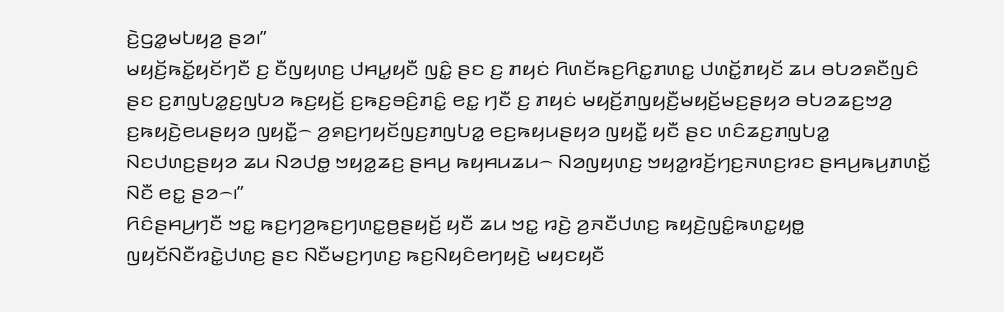ꤢꤧ꤬ꤞꤤ꤭ꤗꤝꤟꤤ꤬ ꤔꤤ꤯”
ꤗꤟꤢꤩ꤬ꤒꤢꤩ꤭ꤟꤢꤩꤚꤢꤪ ꤢ꤬ ꤢꤪꤜꤟꤛꤢ꤬ ꤓꤌꤣ꤭ꤟꤢꤪ ꤜꤢꤨ꤭ ꤔꤢ ꤢ꤬ ꤊꤟꤢꤦ ꤖꤛꤢꤩꤒꤢ꤬ꤖꤢ꤭ꤊꤛꤢ꤭ ꤓꤛꤢꤩ꤭ꤊꤟꤢꤩ ꤘꤣ ꤋꤝꤤꤎꤢꤪꤜꤢꤨ ꤔꤢ ꤢ꤬ꤊꤜꤝꤤ꤭ꤢ꤬ꤜꤝꤤ ꤒꤢ꤬ꤟꤢꤩ꤬ ꤢ꤬ꤒꤢ꤬ꤋꤢꤨ꤬ꤊꤢꤨ꤭ ꤕꤢ꤭ ꤚꤢꤪ ꤢ꤬ ꤊꤟꤢꤦ ꤗꤟꤢꤩ꤬ꤊꤜꤟꤢꤪ꤬ꤗꤟꤢꤩ꤬ꤗꤢ꤬ꤔꤟꤤ ꤋꤝꤤꤘꤢ꤬ꤠꤤ꤬ ꤢ꤬ꤒꤟꤢꤧ꤬ꤕꤣꤔꤟꤤ ꤜꤟꤢꤪ꤭꤮ ꤤ꤬ꤎꤢ꤬ꤚꤟꤢꤩꤜꤢ꤬ꤊꤜꤝꤤ꤭ ꤕꤢ꤬ꤒꤟꤣꤔꤟꤤ ꤜꤟꤢꤪ꤭ ꤟꤢꤪ ꤔꤢ ꤛꤢꤨꤘꤢ꤬ꤊꤜꤝꤤ꤭ ꤡꤢꤓꤛꤢ꤬ꤔꤟꤤ ꤘꤣ ꤡꤤꤓꤥ꤭ ꤠꤟꤤ꤭ꤘꤢ꤬ ꤔꤌꤣ꤬ ꤒꤟꤌꤣꤘꤣ꤮ ꤡꤤꤜꤟꤛꤢ꤬ ꤠꤟꤤ꤭ꤙꤢꤩ꤬ꤚꤢ꤬ꤏꤛꤢ꤬ꤙꤢ ꤔꤌꤣ꤬ꤒꤣ꤬ꤊꤛꤢꤩ꤭ ꤡꤢꤪ ꤕꤢ꤭ ꤔꤤ꤮꤯”
ꤖꤢꤨꤔꤌꤣ꤬ꤚꤢꤪ ꤠꤢ꤭ ꤒꤢ꤬ꤚꤤ꤬ꤒꤢ꤬ꤚꤛꤢ꤭ꤥ꤬ꤔꤟꤢꤩ꤬ ꤟꤢꤪ ꤘꤣ ꤠꤢ꤭ ꤙꤢꤧ꤬ ꤤ꤬ꤏꤢꤪꤓꤛꤢ꤬ ꤒꤟꤢꤧ꤬ꤜꤢꤨ꤭ꤒꤛꤢ꤭ꤟꤥ꤭ ꤜꤟꤢꤩꤡꤢꤪꤙꤢꤧ꤭ꤓꤛꤢ꤬ ꤔꤢ ꤡꤢꤪꤗꤢ꤬ꤚꤛꤢ꤬ ꤒꤢ꤬ꤡꤟꤢꤨꤕꤚꤟꤢꤧ꤬ ꤗꤟꤢꤟꤢꤪ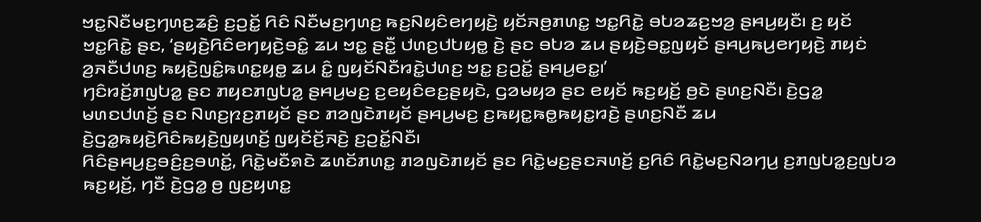ꤠꤢ꤭ꤡꤢꤪꤗꤢ꤬ꤚꤛꤢ꤬ꤘꤢꤨ꤬ ꤢ꤬ꤑꤢꤩ꤭ ꤖꤢꤨ ꤡꤢꤪꤗꤢ꤬ꤚꤛꤢ꤬ ꤒꤢ꤬ꤡꤟꤢꤨꤕꤚꤟꤢꤧ꤬ ꤟꤢꤩꤏꤥ꤬ꤊꤛꤢ꤭ ꤠꤢ꤭ꤖꤢꤧ꤭ ꤋꤝꤤꤘꤢ꤬ꤠꤤ꤬ ꤔꤌꤣ꤬ꤟꤢꤪ꤯ ꤢ꤬ ꤟꤢꤩ ꤠꤢ꤭ꤖꤢꤧ꤭ ꤔꤢ, ‘ꤔꤟꤢꤧ꤬ꤖꤢꤨꤕꤚꤟꤢꤧ꤬ꤋꤢꤨ꤭ ꤘꤣ ꤠꤢ꤭ ꤔꤢꤪ꤭ ꤓꤛꤢ꤬ꤓꤝꤟꤥ꤭ ꤢꤧ꤬ ꤔꤢ ꤋꤝꤤ ꤘꤣ ꤔꤟꤢꤧ꤬ꤋꤢ꤭ꤜꤟꤢꤩ ꤔꤌꤣ꤬ꤒꤣ꤬ꤕꤚꤟꤢꤧ꤬ ꤊꤟꤢꤦ ꤤ꤬ꤏꤢꤪꤓꤛꤢ꤬ ꤒꤟꤢꤧ꤬ꤜꤢꤨ꤭ꤒꤛꤢ꤭ꤟꤥ꤭ ꤘꤣ ꤢꤨ꤭ ꤜꤟꤢꤩꤡꤢꤪꤙꤢꤧ꤭ꤓꤛꤢ꤬ ꤠꤢ꤭ ꤢ꤬ꤑꤢꤩ꤭ ꤔꤌꤣ꤬ꤕꤢ꤭꤯’
ꤚꤢꤨꤙꤢꤩ꤬ꤊꤜꤝꤤ꤭ ꤔꤢ ꤊꤟꤢꤊꤜꤝꤤ꤭ ꤔꤌꤣ꤬ꤗꤢ꤬ ꤢ꤬ꤕꤟꤢꤨꤕꤢ꤬ꤔꤟꤢꤧ, ꤞꤤꤗꤟꤤ ꤔꤢ ꤕꤟꤢꤩ ꤒꤢ꤬ꤟꤢꤩ꤬ ꤥ꤬ꤢꤧ ꤔꤛꤢ꤬ꤡꤢꤪ꤯ ꤢꤧ꤬ꤞꤤ꤭ ꤗꤛꤢꤓꤛꤢꤩ꤬ ꤔꤢ ꤡꤛꤢ꤬ꤐꤢ꤬ꤊꤟꤢꤩ ꤔꤢ ꤊꤤꤜꤢꤧꤊꤟꤢꤩ ꤔꤌꤣ꤬ꤗꤢ꤬ ꤢ꤬ꤒꤟꤢ꤭ꤒꤥ꤭ꤒꤟꤢ꤭ꤙꤢꤧ꤬ ꤔꤛꤢ꤬ꤡꤢꤪ ꤘꤣ ꤢꤧ꤬ꤞꤤ꤭ꤒꤟꤢꤧ꤬ꤖꤢꤨꤒꤟꤢꤧ꤬ꤜꤟꤛꤢꤩ꤬ ꤜꤟꤢꤩꤢꤩ꤬ꤏꤢꤧ꤬ ꤢ꤬ꤑꤢꤩ꤭ꤡꤢꤪ꤯
ꤖꤢꤨꤔꤌꤣ꤬ꤢ꤬ꤋꤢꤨ꤬ꤢ꤬ꤋꤛꤢꤩ꤭, ꤖꤢꤧ꤭ꤗꤢꤪꤎꤢꤧ ꤘꤛꤢꤩꤊꤛꤢ꤭ ꤊꤤꤜꤢꤧꤊꤟꤢꤩ ꤔꤢ ꤖꤢꤧ꤭ꤗꤢ꤬ꤔꤢꤏꤛꤢꤩ꤬ ꤢ꤬ꤖꤢꤨ ꤖꤢꤧ꤭ꤗꤢ꤬ꤡꤤꤚꤣ꤬ ꤢ꤬ꤊꤜꤝꤤ꤭ꤢ꤬ꤜꤝꤤ ꤒꤢ꤬ꤟꤢꤩ꤬, ꤚꤢꤪ ꤢꤧ꤬ꤞꤤ꤭ ꤥ꤬ ꤜꤢ꤬ꤟꤛꤢ꤭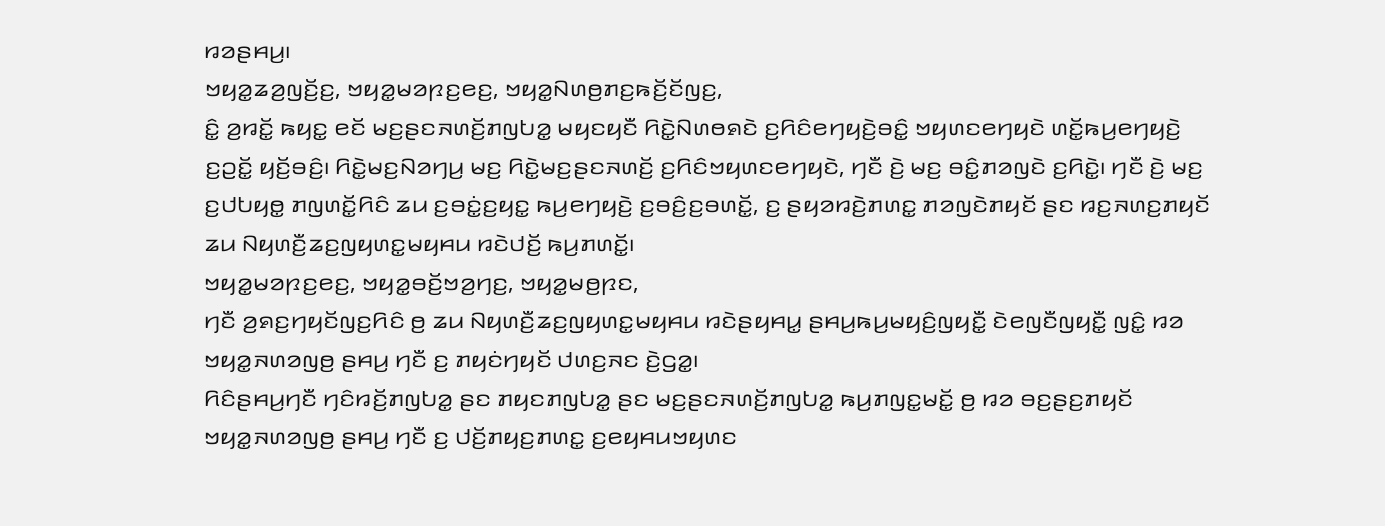ꤙꤤꤔꤌꤣ꤬꤯
ꤠꤟꤤ꤭ꤘꤤ꤬ꤜꤢꤩ꤬ꤢ꤬, ꤠꤟꤤ꤭ꤗꤤꤐꤢ꤬ꤕꤢ꤬, ꤠꤟꤤ꤭ꤡꤛꤥ꤬ꤊꤢ꤬ꤒꤢꤩ꤬ꤢꤩꤜꤢ꤬,
ꤢꤨ꤭ ꤤ꤬ꤙꤢꤩ꤭ ꤒꤟꤢ꤭ ꤕꤢꤩ ꤗꤢ꤬ꤔꤢꤏꤛꤢꤩ꤬ꤊꤜꤝꤤ꤭ ꤗꤟꤢꤟꤢꤪ ꤖꤢꤧ꤭ꤡꤛꤥꤎꤢꤧ ꤢ꤬ꤖꤢꤨꤕꤚꤟꤢꤧ꤬ꤋꤢꤨ꤭ ꤠꤟꤛꤢꤕꤚꤟꤢꤧ ꤛꤢꤩ꤭ꤒꤣ꤬ꤕꤚꤟꤢꤧ꤬ ꤢ꤬ꤑꤢꤩ꤭ ꤟꤢꤩ꤬ꤋꤢꤨ꤬꤯ ꤖꤢꤧ꤭ꤗꤢ꤬ꤡꤤꤚꤣ꤬ ꤗꤢ꤬ ꤖꤢꤧ꤭ꤗꤢ꤬ꤔꤢꤏꤛꤢꤩ꤬ ꤢ꤬ꤖꤢꤨꤠꤟꤛꤢꤕꤚꤟꤢꤧ, ꤚꤢꤪ ꤢꤧ꤬ ꤗꤢ꤬ ꤋꤢꤨ꤭ꤊꤤꤜꤢꤧ ꤢ꤬ꤖꤢꤧ꤭꤯ ꤚꤢꤪ ꤢꤧ꤬ ꤗꤢ꤬ ꤢ꤬ꤓꤝꤟꤥ꤭ ꤊꤜꤛꤢꤩ꤭ꤖꤢꤨ ꤘꤣ ꤢ꤬ꤋꤢꤦ꤭ꤢ꤬ꤟꤢ꤭ ꤒꤣ꤬ꤕꤚꤟꤢꤧ꤬ ꤢ꤬ꤋꤢꤨ꤬ꤢ꤬ꤋꤛꤢꤩ꤭, ꤢ꤬ ꤔꤟꤤꤙꤢꤧ꤬ꤊꤛꤢ꤭ ꤊꤤꤜꤢꤧꤊꤟꤢꤩ ꤔꤢ ꤙꤢ꤬ꤏꤛꤢ꤬ꤊꤟꤢꤩ ꤘꤣ ꤡꤟꤛꤢꤪ꤬ꤘꤢ꤬ꤜꤟꤛꤢ꤭ꤗꤟꤌꤣ ꤙꤢꤧꤓꤢꤩ꤬ ꤒꤣ꤬ꤊꤛꤢꤩ꤭꤯
ꤠꤟꤤ꤭ꤗꤤꤐꤢ꤬ꤕꤢ꤬, ꤠꤟꤤ꤭ꤋꤢꤩ꤬ꤠꤤ꤬ꤚꤢ꤬, ꤠꤟꤤ꤭ꤗꤥ꤬ꤐꤢ,
ꤚꤢꤪ ꤤ꤬ꤎꤢ꤬ꤚꤟꤢꤩꤜꤢ꤬ꤖꤢꤨ ꤥ꤬ ꤘꤣ ꤡꤟꤛꤢꤪ꤬ꤘꤢ꤬ꤜꤟꤛꤢ꤭ꤗꤟꤌꤣ ꤙꤢꤧꤔꤟꤌꤣ꤭ ꤔꤌꤣ꤬ꤒꤣ꤬ꤗꤟꤢꤨ꤬ꤜꤟꤢꤪ꤭ ꤢꤧꤕꤜꤢꤪꤜꤟꤢꤪ꤭ ꤜꤢꤨ꤭ ꤙꤤ ꤠꤟꤤ꤭ꤏꤛꤤꤜꤥ꤬ ꤔꤌꤣ꤬ ꤚꤢꤪ ꤢ꤬ ꤊꤟꤢꤦꤚꤟꤢꤩ ꤓꤛꤢ꤬ꤏꤢ ꤢꤧ꤬ꤞꤤ꤭꤯
ꤖꤢꤨꤔꤌꤣ꤬ꤚꤢꤪ ꤚꤢꤨꤙꤢꤩ꤬ꤊꤜꤝꤤ꤭ ꤔꤢ ꤊꤟꤢꤊꤜꤝꤤ꤭ ꤔꤢ ꤗꤢ꤬ꤔꤢꤏꤛꤢꤩ꤬ꤊꤜꤝꤤ꤭ ꤒꤣ꤬ꤊꤜꤢ꤭ꤗꤢꤩ꤭ ꤥ꤬ ꤙꤤ ꤋꤢ꤬ꤔꤢ꤬ꤊꤟꤢꤩ ꤠꤟꤤ꤭ꤏꤛꤤꤜꤥ꤬ ꤔꤌꤣ꤬ ꤚꤢꤪ ꤢ꤬ ꤓꤢꤩ꤬ꤊꤟꤢ꤬ꤊꤛꤢ꤭ ꤢ꤬ꤕꤟꤌꤣꤠꤟꤛꤢ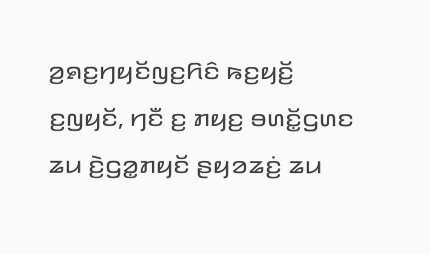ꤤ꤬ꤎꤢ꤬ꤚꤟꤢꤩꤜꤢ꤬ꤖꤢꤨ ꤒꤢ꤬ꤟꤢꤩ꤬ ꤢ꤬ꤜꤟꤢꤩ, ꤚꤢꤪ ꤢ꤬ ꤊꤟꤢ꤬ ꤋꤛꤢꤩ꤭ꤞꤛꤢ ꤘꤣ ꤢꤧ꤬ꤞꤤ꤭ꤊꤟꤢꤩ ꤔꤟꤤꤘꤢꤦ꤬ ꤘꤣ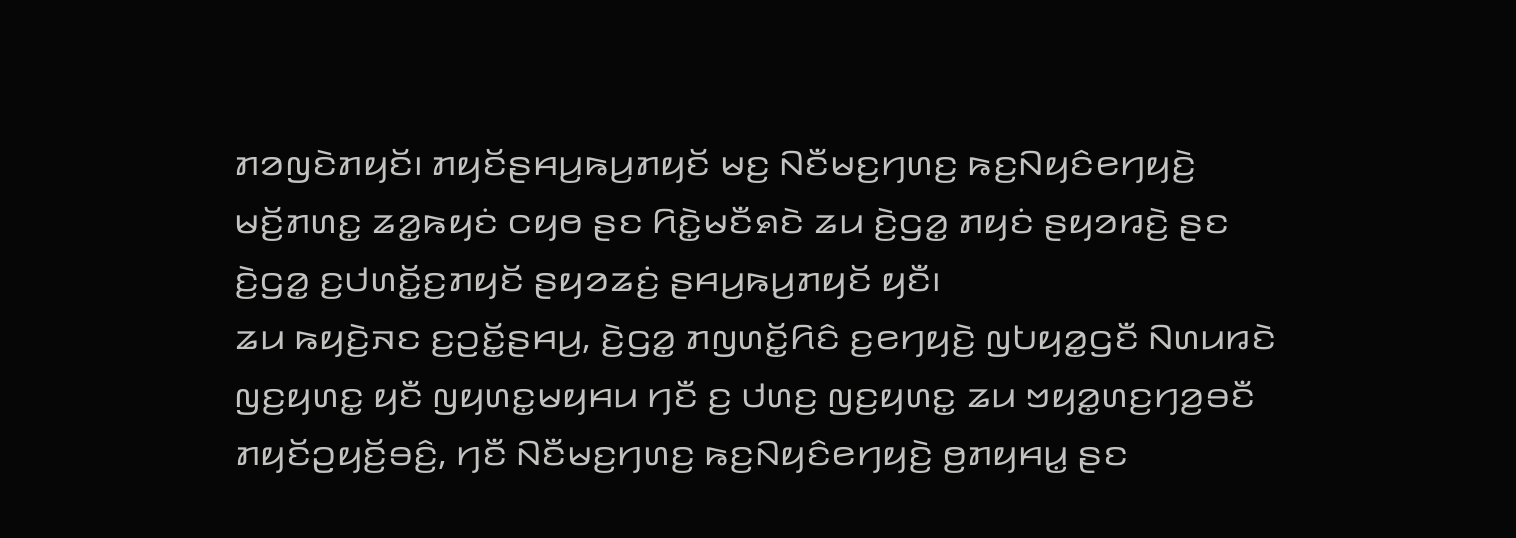ꤊꤤꤜꤢꤧꤊꤟꤢꤩ꤯ ꤊꤟꤢꤩꤔꤌꤣ꤬ꤒꤣ꤬ꤊꤟꤢꤩ ꤗꤢ꤬ ꤡꤢꤪꤗꤢ꤬ꤚꤛꤢ꤬ ꤒꤢ꤬ꤡꤟꤢꤨꤕꤚꤟꤢꤧ꤬ ꤗꤢꤩ꤬ꤊꤛꤢ꤭ ꤘꤤ꤭ꤒꤟꤢꤦ ꤍꤟꤥ ꤔꤢ ꤖꤢꤧ꤭ꤗꤢꤪꤎꤢꤧ ꤘꤣ ꤢꤧ꤬ꤞꤤ꤭ ꤊꤟꤢꤦ ꤔꤟꤤꤙꤢꤧ꤬ ꤔꤢ ꤢꤧ꤬ꤞꤤ꤭ ꤢ꤬ꤓꤛꤢꤩ꤭ꤢ꤬ꤊꤟꤢꤩ ꤔꤟꤤꤘꤢꤦ꤬ ꤔꤌꤣ꤬ꤒꤣ꤬ꤊꤟꤢꤩ ꤟꤢꤪ꤯
ꤘꤣ ꤒꤟꤢꤧ꤬ꤏꤢ ꤢ꤬ꤑꤢꤩ꤭ꤔꤌꤣ꤬, ꤢꤧ꤬ꤞꤤ꤭ ꤊꤜꤛꤢꤩ꤭ꤖꤢꤨ ꤢ꤬ꤕꤚꤟꤢꤧ꤬ ꤜꤝꤟꤤ꤭ꤞꤢꤪ ꤡꤛꤣꤙꤢꤧ ꤜꤢ꤬ꤟꤛꤢ꤭ ꤟꤢꤪ ꤜꤟꤛꤢ꤭ꤗꤟꤌꤣ ꤚꤢꤪ ꤢ꤬ ꤓꤛꤢ꤬ ꤜꤢ꤬ꤟꤛꤢ꤭ ꤘꤣ ꤠꤟꤤ꤭ꤛꤢ꤬ꤚꤤ꤬ꤋꤢꤪ ꤊꤟꤢꤩꤑꤟꤢꤩ꤬ꤋꤢꤨ꤬, ꤚꤢꤪ ꤡꤢꤪꤗꤢ꤬ꤚꤛꤢ꤬ ꤒꤢ꤬ꤡꤟꤢꤨꤕꤚꤟꤢꤧ꤬ ꤥ꤬ꤊꤟꤌꤣ꤭ ꤔꤢ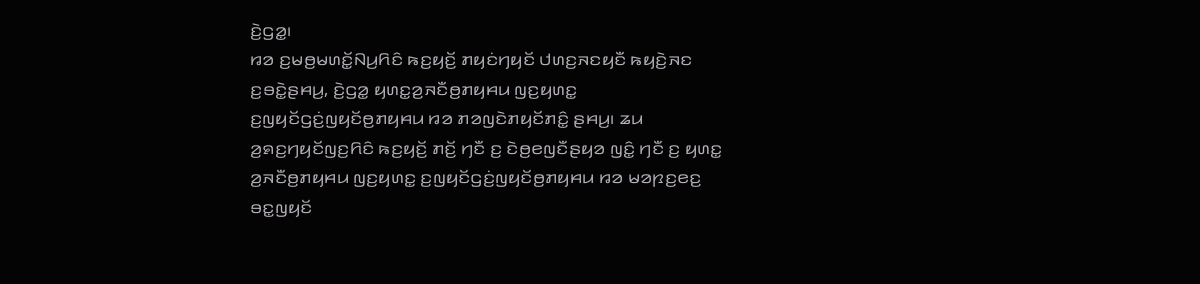ꤢꤧ꤬ꤞꤤ꤭꤯
ꤙꤤ ꤢ꤬ꤗꤥ꤬ꤗꤛꤢꤩ꤭ꤡꤣ꤬ꤖꤢꤨ ꤒꤢ꤬ꤟꤢꤩ꤬ ꤊꤟꤢꤦꤚꤟꤢꤩ ꤓꤛꤢ꤬ꤏꤢꤟꤢꤪ ꤒꤟꤢꤧ꤬ꤏꤢ ꤢ꤬ꤋꤢꤧ꤭ꤔꤌꤣ꤬, ꤢꤧ꤬ꤞꤤ꤭ ꤟꤛꤢ꤭ꤤ꤬ꤏꤢꤪꤥ꤬ꤊꤟꤌꤣ ꤜꤢ꤬ꤟꤛꤢ꤭ ꤢ꤬ꤜꤟꤢꤩꤞꤢꤦ꤬ꤜꤟꤢꤩꤥ꤬ꤊꤟꤌꤣ ꤙꤤ ꤊꤤꤜꤢꤧꤊꤟꤢꤩꤊꤢꤨ꤭ ꤔꤌꤣ꤬꤯ ꤘꤣ ꤤ꤬ꤎꤢ꤬ꤚꤟꤢꤩꤜꤢ꤬ꤖꤢꤨ ꤒꤢ꤬ꤟꤢꤩ꤬ ꤊꤢꤩ꤬ ꤚꤢꤪ ꤢ꤬ ꤢꤧꤥ꤬ꤕꤜꤢꤪꤔꤟꤤ ꤜꤢꤨ꤭ ꤚꤢꤪ ꤢ꤬ ꤟꤛꤢ꤭ ꤤ꤬ꤏꤢꤪꤥ꤬ꤊꤟꤌꤣ ꤜꤢ꤬ꤟꤛꤢ꤭ ꤢ꤬ꤜꤟꤢꤩꤞꤢꤦ꤬ꤜꤟꤢꤩꤥ꤬ꤊꤟꤌꤣ ꤙꤤ ꤗꤤꤐꤢ꤬ꤕꤢ꤬ ꤋꤢ꤭ꤜꤟꤢꤩ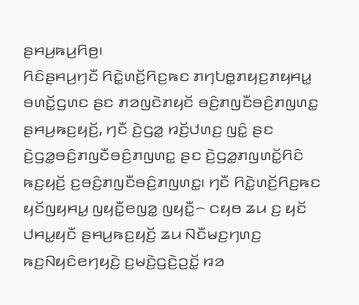ꤔꤌꤣ꤬ꤒꤣ꤬ꤖꤥ꤬꤯
ꤖꤢꤨꤔꤌꤣ꤬ꤚꤢꤪ ꤖꤢꤧ꤭ꤛꤢꤩ꤬ꤖꤢ꤬ꤒꤢ ꤊꤚꤝꤥ꤭ꤊꤟꤢ꤬ꤊꤟꤌꤣ꤭ ꤋꤛꤢꤩ꤭ꤞꤛꤢ ꤔꤢ ꤊꤤꤜꤢꤧꤊꤟꤢꤩ ꤋꤢꤨ꤬ꤊꤜꤢꤪꤋꤢꤨ꤬ꤊꤜꤛꤢ꤭ ꤔꤌꤣ꤬ꤒꤢ꤬ꤟꤢꤩ꤬, ꤚꤢꤪ ꤢꤧ꤬ꤞꤤ꤭ ꤙꤢꤩ꤬ꤓꤛꤢ꤬ ꤜꤢꤨ꤭ ꤔꤢ ꤢꤧ꤬ꤞꤤ꤭ꤋꤢꤨ꤬ꤊꤜꤢꤪꤋꤢꤨ꤬ꤊꤜꤛꤢ꤭ ꤔꤢ ꤢꤧ꤬ꤞꤤ꤭ꤊꤜꤛꤢꤩ꤭ꤖꤢꤨ ꤒꤢ꤬ꤟꤢꤩ꤬ ꤢ꤬ꤋꤢꤨ꤬ꤊꤜꤢꤪꤋꤢꤨ꤬ꤊꤜꤛꤢ꤭꤯ ꤚꤢꤪ ꤖꤢꤧ꤭ꤛꤢꤩ꤬ꤖꤢ꤬ꤒꤢ ꤟꤢꤩꤜꤟꤌꤣ꤭ ꤜꤟꤢꤪ꤭ꤕꤜꤤ꤭ ꤜꤟꤢꤪ꤭꤮ ꤍꤟꤥ ꤘꤣ ꤢ꤬ ꤟꤢꤩ ꤓꤌꤣ꤭ꤟꤢꤪ ꤔꤌꤣ꤬ꤒꤢ꤬ꤟꤢꤩ꤬ ꤘꤣ ꤡꤢꤪꤗꤢ꤬ꤚꤛꤢ꤬ ꤒꤢ꤬ꤡꤟꤢꤨꤕꤚꤟꤢꤧ꤬ ꤢ꤬ꤗꤢꤧ꤬ꤞꤢꤧ꤬ꤑꤢꤩ꤭ ꤙꤤ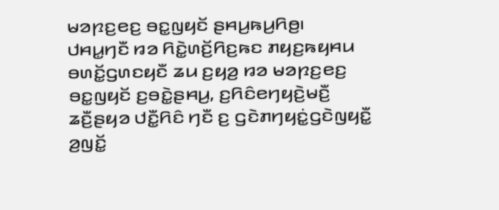ꤗꤤꤐꤢ꤬ꤕꤢ꤬ ꤋꤢ꤭ꤜꤟꤢꤩ ꤔꤌꤣ꤬ꤒꤣ꤬ꤖꤥ꤬꤯
ꤓꤌꤣ꤭ꤚꤢꤪ ꤙꤤ ꤖꤢꤧ꤭ꤛꤢꤩ꤬ꤖꤢ꤬ꤒꤢ ꤊꤟꤢ꤬ꤒꤟꤌꤣ ꤋꤛꤢꤩ꤭ꤞꤛꤢꤟꤢꤪ ꤘꤣ ꤢ꤬ꤟꤤ꤬ ꤙꤤ ꤗꤤꤐꤢ꤬ꤕꤢ꤬ ꤋꤢ꤭ꤜꤟꤢꤩ ꤢ꤬ꤋꤢꤧ꤭ꤔꤌꤣ꤬, ꤢ꤬ꤖꤢꤨꤕꤚꤟꤢꤧ꤬ꤗꤢꤪ꤬ ꤘꤢꤪ꤬ꤔꤟꤤ ꤓꤢꤪ꤭ꤖꤢꤨ ꤚꤢꤪ ꤢ꤬ ꤞꤢꤧꤊꤚꤟꤢꤦ꤭ꤞꤢꤧꤜꤟꤢꤪ꤭ ꤤ꤬ꤜꤢꤩ꤭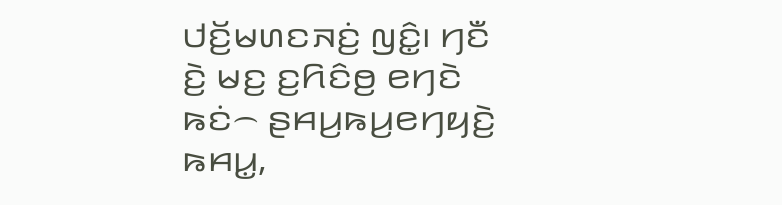ꤓꤢꤩ꤬ꤗꤛꤢꤏꤢꤦ꤬ ꤜꤢꤨ꤭꤯ ꤚꤢꤪ ꤢꤧ꤬ ꤗꤢ꤬ ꤢ꤬ꤖꤢꤨꤥ꤬ ꤕꤚꤢꤧ ꤒꤢꤦ꤮ ꤔꤌꤣ꤬ꤒꤣ꤬ꤕꤚꤟꤢꤧ꤬ ꤒꤌꤣ꤭,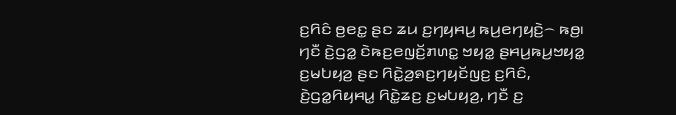ꤢ꤬ꤖꤢꤨ ꤥ꤬ꤕꤢ꤭ ꤔꤢ ꤘꤣ ꤢ꤬ꤚꤟꤌꤣ꤬ ꤒꤣ꤬ꤕꤚꤟꤢꤧ꤬꤮ ꤒꤥ꤬꤯
ꤚꤢꤪ ꤢꤧ꤬ꤞꤤ꤭ ꤢꤧꤒꤢ꤬ꤕꤜꤢꤩ꤬ꤊꤛꤢ꤭ ꤠꤟꤤ꤭ ꤔꤌꤣ꤬ꤒꤣ꤬ꤠꤟꤤ꤭ ꤢ꤬ꤗꤝꤟꤤ꤬ ꤔꤢ ꤖꤢꤧ꤭ꤤ꤬ꤎꤢ꤬ꤚꤟꤢꤩꤜꤢ꤬ ꤢ꤬ꤖꤢꤨ, ꤢꤧ꤬ꤞꤤ꤭ꤖꤟꤌꤣ꤭ ꤖꤢꤧ꤭ꤘꤢ꤬ ꤢ꤬ꤗꤝꤟꤤ꤬, ꤚꤢꤪ ꤢ꤬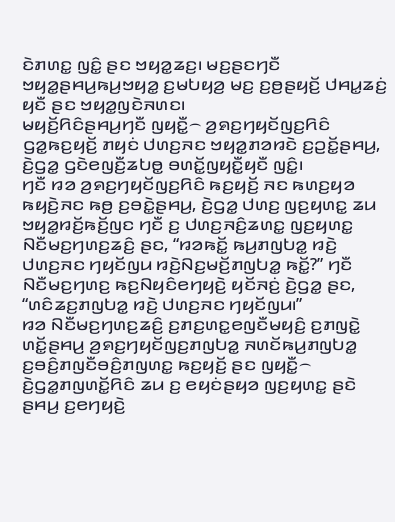ꤢꤧꤊꤛꤢ꤭ ꤜꤢꤨ꤭ ꤔꤢ ꤠꤟꤤ꤭ꤘꤢ꤬꤯ ꤗꤢ꤬ꤔꤢꤚꤢꤪ ꤠꤟꤤ꤭ꤔꤌꤣ꤬ꤒꤣ꤬ꤠꤟꤤ꤭ ꤢ꤬ꤗꤝꤟꤤ꤬ ꤗꤢ꤬ ꤢ꤬ꤥ꤬ꤔꤟꤢꤩ꤬ ꤓꤌꤣ꤭ꤘꤢꤦ꤬ ꤟꤢꤪ ꤔꤢ ꤠꤟꤤ꤭ꤜꤢꤧꤏꤛꤢ꤯
ꤗꤟꤢꤩ꤬ꤖꤢꤨꤔꤌꤣ꤬ꤚꤢꤪ ꤜꤟꤢꤪ꤭꤮ ꤤ꤬ꤎꤢ꤬ꤚꤟꤢꤩꤜꤢ꤬ꤖꤢꤨ ꤞꤤ꤭ꤒꤢ꤬ꤟꤢꤩ꤬ ꤊꤟꤢꤦ ꤓꤛꤢ꤬ꤏꤢ ꤠꤟꤤ꤭ꤊꤤꤙꤢꤧ ꤢ꤬ꤑꤢꤩ꤭ꤔꤌꤣ꤬, ꤢꤧ꤬ꤞꤤ꤭ ꤞꤢꤧꤕꤜꤢꤪ꤬ꤘꤝꤥ꤭ ꤋꤛꤢꤩ꤭ꤜꤟꤢꤪ꤭ꤟꤢꤪ ꤜꤢꤨ꤭꤯
ꤚꤢꤪ ꤙꤤ ꤤ꤬ꤎꤢ꤬ꤚꤟꤢꤩꤜꤢ꤬ꤖꤢꤨ ꤒꤢ꤬ꤟꤢꤩ꤬ ꤏꤢ ꤒꤛꤢ꤬ꤟꤤ ꤒꤟꤢꤧ꤬ꤏꤢ ꤒꤥ꤬ ꤢ꤬ꤋꤢꤧ꤭ꤔꤌꤣ꤬, ꤢꤧ꤬ꤞꤤ꤭ ꤓꤛꤢ꤬ ꤜꤢ꤬ꤟꤛꤢ꤭ ꤘꤣ ꤠꤟꤤ꤭ꤙꤢꤩ꤬ꤒꤢꤩ꤬ꤜꤢ ꤚꤢꤪ ꤢ꤬ ꤓꤛꤢ꤬ꤏꤢꤨ꤬ꤘꤛꤢ꤭ ꤜꤢ꤬ꤟꤛꤢ꤭ ꤡꤢꤪꤗꤢ꤬ꤚꤛꤢ꤬ꤘꤢꤨ꤬ ꤔꤢ, “ꤙꤤꤒꤢꤩ꤭ ꤒꤣ꤬ꤊꤜꤝꤤ꤭ ꤙꤢꤧ꤬ ꤓꤛꤢ꤬ꤏꤢ ꤚꤟꤢꤩꤜꤣ ꤙꤢꤧ꤬ꤡꤢ꤬ꤗꤢꤩ꤬ꤊꤜꤝꤤ꤭ ꤒꤢꤩ꤭?” ꤚꤢꤪ ꤡꤢꤪꤗꤢ꤬ꤚꤛꤢ꤬ ꤒꤢ꤬ꤡꤟꤢꤨꤕꤚꤟꤢꤧ꤬ ꤟꤢꤩꤏꤢꤦ꤬ ꤢꤧ꤬ꤞꤤ꤭ ꤔꤢ, “ꤛꤢꤨꤘꤢ꤬ꤊꤜꤝꤤ꤭ ꤙꤢꤧ꤬ ꤓꤛꤢ꤬ꤏꤢ ꤚꤟꤢꤩꤜꤣ꤯”
ꤙꤤ ꤡꤢꤪꤗꤢ꤬ꤚꤛꤢ꤬ꤘꤢꤨ꤬ ꤢ꤬ꤊꤢ꤬ꤛꤢ꤭ꤕꤜꤢꤪꤗꤟꤢꤨ꤬ ꤢ꤬ꤊꤜꤢꤧ꤭ ꤛꤢꤩ꤭ꤔꤌꤣ꤬ ꤤ꤬ꤎꤢ꤬ꤚꤟꤢꤩꤜꤢ꤬ꤊꤜꤝꤤ꤭ ꤏꤛꤢꤩꤒꤣ꤬ꤊꤜꤝꤤ꤭ ꤢ꤬ꤋꤢꤨ꤬ꤊꤜꤢꤪꤋꤢꤨ꤬ꤊꤜꤛꤢ꤭ ꤒꤢ꤬ꤟꤢꤩ꤬ ꤔꤢ ꤜꤟꤢꤪ꤭꤮ ꤢꤧ꤬ꤞꤤ꤭ꤊꤜꤛꤢꤩ꤭ꤖꤢꤨ ꤘꤣ ꤢ꤬ ꤕꤟꤢꤦꤔꤟꤤ ꤜꤢ꤬ꤟꤛꤢ꤭ ꤔꤢꤧ ꤔꤌꤣ꤬ ꤢ꤬ꤕꤚꤟꤢꤧ꤬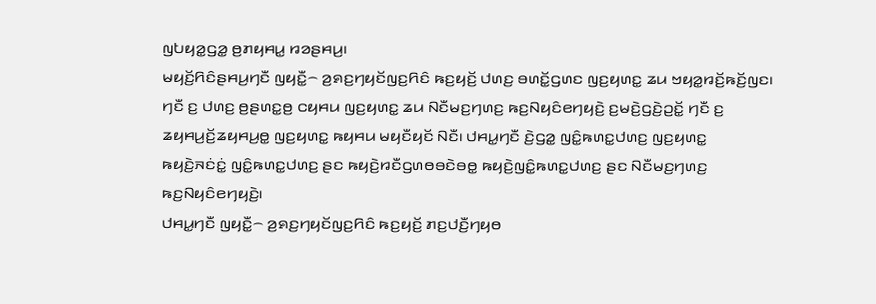ꤜꤝꤟꤤ꤭ꤞꤤ꤭ ꤥ꤬ꤊꤟꤌꤣ꤭ ꤙꤤꤔꤌꤣ꤬꤯
ꤗꤟꤢꤩ꤬ꤖꤢꤨꤔꤌꤣ꤬ꤚꤢꤪ ꤜꤟꤢꤪ꤭꤮ ꤤ꤬ꤎꤢ꤬ꤚꤟꤢꤩꤜꤢ꤬ꤖꤢꤨ ꤒꤢ꤬ꤟꤢꤩ꤬ ꤓꤛꤢ꤬ ꤋꤛꤢꤩ꤭ꤞꤛꤢ ꤜꤢ꤬ꤟꤛꤢ꤭ ꤘꤣ ꤠꤟꤤ꤭ꤙꤢꤩ꤬ꤒꤢꤩ꤬ꤜꤢ꤯ ꤚꤢꤪ ꤢ꤬ ꤓꤛꤢ꤬ ꤥ꤬ꤔꤛꤢ꤭ꤥ꤬ ꤍꤟꤌꤣ ꤜꤢ꤬ꤟꤛꤢ꤭ ꤘꤣ ꤡꤢꤪꤗꤢ꤬ꤚꤛꤢ꤬ ꤒꤢ꤬ꤡꤟꤢꤨꤕꤚꤟꤢꤧ꤬ ꤢ꤬ꤗꤢꤧ꤬ꤞꤢꤧ꤬ꤑꤢꤩ꤭ ꤚꤢꤪ ꤢ꤬ ꤘꤟꤌꤣ꤬ꤢꤩ꤬ꤘꤟꤌꤣ꤬ꤥ꤭ ꤜꤢ꤬ꤟꤛꤢ꤭ ꤒꤟꤌꤣ ꤗꤟꤢꤪꤟꤢꤩ ꤡꤢꤪ꤯ ꤓꤌꤣ꤭ꤚꤢꤪ ꤢꤧ꤬ꤞꤤ꤭ ꤜꤢꤨ꤭ꤒꤛꤢ꤭ꤓꤛꤢ꤬ ꤜꤢ꤬ꤟꤛꤢ꤭ ꤒꤟꤢꤧ꤬ꤏꤢꤦꤢꤦ꤭ ꤜꤢꤨ꤭ꤒꤛꤢ꤭ꤓꤛꤢ꤬ ꤔꤢ ꤒꤟꤢꤧ꤬ꤙꤢꤪꤞꤛꤥꤋꤢꤧꤋꤥ꤭ ꤒꤟꤢꤧ꤬ꤜꤢꤨ꤭ꤒꤛꤢ꤭ꤓꤛꤢ꤬ ꤔꤢ ꤡꤢꤪꤗꤢ꤬ꤚꤛꤢ꤬ ꤒꤢ꤬ꤡꤟꤢꤨꤕꤚꤟꤢꤧ꤬꤯
ꤓꤌꤣ꤭ꤚꤢꤪ ꤜꤟꤢꤪ꤭꤮ ꤤ꤬ꤎꤢ꤬ꤚꤟꤢꤩꤜꤢ꤬ꤖꤢꤨ ꤒꤢ꤬ꤟꤢꤩ꤬ ꤊꤢ꤬ꤓꤢꤪ꤬ꤚꤟꤥ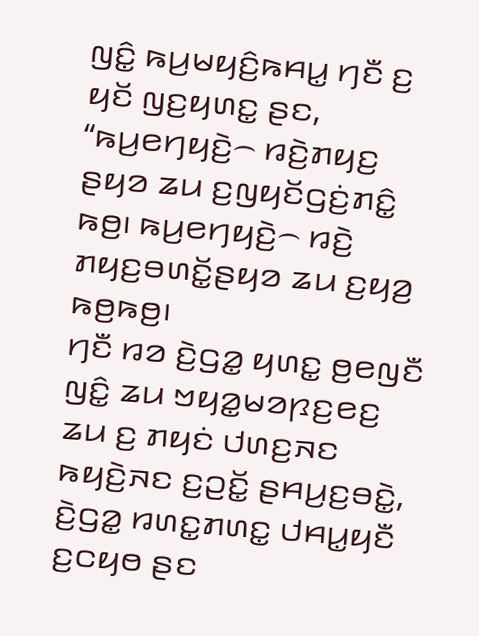ꤜꤢꤨ꤭ ꤒꤣ꤬ꤗꤟꤢꤨ꤬ꤒꤌꤣ꤭ ꤚꤢꤪ ꤢ꤬ ꤟꤢꤩ ꤜꤢ꤬ꤟꤛꤢ꤭ ꤔꤢ, “ꤒꤣ꤬ꤕꤚꤟꤢꤧ꤬꤮ ꤙꤢꤧ꤬ꤊꤟꤢ꤬ ꤔꤟꤤ ꤘꤣ ꤢ꤬ꤜꤟꤢꤩꤞꤢꤦ꤬ꤊꤢꤨ꤭ ꤒꤥ꤬꤯ ꤒꤣ꤬ꤕꤚꤟꤢꤧ꤬꤮ ꤙꤢꤧ꤬ ꤊꤟꤢ꤬ꤋꤛꤢꤩ꤭ꤔꤟꤤ ꤘꤣ ꤢ꤬ꤟꤤ꤬ ꤒꤥ꤬ꤒꤥ꤬꤯
ꤚꤢꤪ ꤙꤤ ꤢꤧ꤬ꤞꤤ꤭ ꤟꤛꤢ꤭ ꤥ꤬ꤕꤜꤢꤪ ꤜꤢꤨ꤭ ꤘꤣ ꤠꤟꤤ꤭ꤗꤤꤐꤢ꤬ꤕꤢ꤬ ꤘꤣ ꤢ꤬ ꤊꤟꤢꤦ ꤓꤛꤢ꤬ꤏꤢ ꤒꤟꤢꤧ꤬ꤏꤢ ꤢ꤬ꤑꤢꤩ꤭ ꤔꤌꤣ꤬ꤢ꤬ꤋꤢꤧ꤭, ꤢꤧ꤬ꤞꤤ꤭ ꤙꤛꤢ꤭ꤊꤛꤢ꤭ ꤓꤌꤣ꤭ꤟꤢꤪ ꤢ꤬ꤍꤟꤥ ꤔꤢ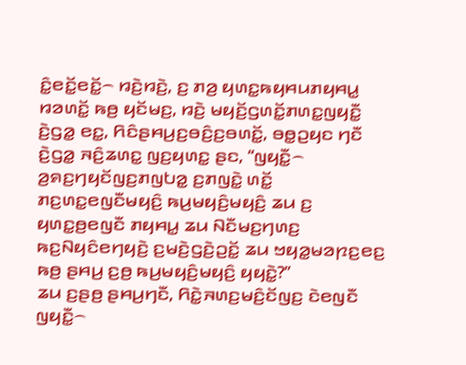ꤢꤨ꤭ꤕꤢꤩ꤭ꤕꤢꤩ꤭꤮ ꤙꤢꤧ꤬ꤙꤢꤧ꤬, ꤢ꤬ ꤊꤤ꤬ ꤟꤛꤢ꤭ꤒꤟꤌꤣꤊꤟꤌꤣ꤭ ꤙꤤꤛꤢꤩ꤭ ꤒꤥ꤬ ꤟꤢꤩꤗꤢ꤬, ꤙꤢꤧ꤬ ꤗꤟꤢꤩ꤬ꤞꤛꤢꤩ꤭ꤊꤛꤢ꤭ꤜꤟꤢꤪ꤭ ꤢꤧ꤬ꤞꤤ꤭ ꤕꤢ꤭, ꤖꤢꤨꤔꤌꤣ꤬ꤢ꤬ꤋꤢꤨ꤬ꤢ꤬ꤋꤛꤢꤩ꤭, ꤋꤥ꤭ꤑꤟꤢ ꤚꤢꤪ ꤢꤧ꤬ꤞꤤ꤭ ꤏꤢꤨ꤬ꤘꤛꤢ꤭ ꤜꤢ꤬ꤟꤛꤢ꤭ ꤔꤢ, “ꤜꤟꤢꤪ꤭꤮ ꤤ꤬ꤎꤢ꤬ꤚꤟꤢꤩꤜꤢ꤬ꤊꤜꤝꤤ꤭ ꤢ꤬ꤊꤜꤢꤧ꤭ ꤛꤢꤩ꤭ ꤊꤢ꤬ꤛꤢ꤭ꤕꤜꤢꤪꤗꤟꤢꤨ꤬ ꤒꤣ꤬ꤗꤟꤢꤨ꤬ꤗꤟꤢꤨ꤬ ꤘꤣ ꤢ꤬ ꤟꤛꤢ꤭ꤥ꤬ꤕꤜꤢꤪ ꤊꤟꤌꤣ꤭ ꤘꤣ ꤡꤢꤪꤗꤢ꤬ꤚꤛꤢ꤬ ꤒꤢ꤬ꤡꤟꤢꤨꤕꤚꤟꤢꤧ꤬ ꤢ꤬ꤗꤢꤧ꤬ꤞꤢꤧ꤬ꤑꤢꤩ꤭ ꤘꤣ ꤠꤟꤤ꤭ꤗꤤꤐꤢ꤬ꤕꤢ꤬ ꤒꤥ꤬ ꤔꤌꤣ꤬ ꤢ꤬ꤥ꤬ ꤒꤣ꤬ꤗꤟꤢꤨ꤬ꤗꤟꤢꤨ꤬ ꤟꤟꤢꤧ꤭?”
ꤘꤣ ꤢ꤬ꤔꤥ꤬ ꤔꤌꤣ꤬ꤚꤢꤪ, ꤖꤢꤧ꤭ꤏꤛꤢ꤬ꤗꤢꤨ꤬ꤢꤩꤜꤢ꤬ ꤢꤧꤕꤜꤢꤪ ꤜꤟꤢꤪ꤭꤮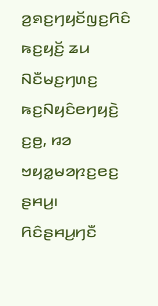ꤤ꤬ꤎꤢ꤬ꤚꤟꤢꤩꤜꤢ꤬ꤖꤢꤨ ꤒꤢ꤬ꤟꤢꤩ꤬ ꤘꤣ ꤡꤢꤪꤗꤢ꤬ꤚꤛꤢ꤬ ꤒꤢ꤬ꤡꤟꤢꤨꤕꤚꤟꤢꤧ꤬ ꤢ꤬ꤥ꤬, ꤙꤤ ꤠꤟꤤ꤭ꤗꤤꤐꤢ꤬ꤕꤢ꤬ ꤔꤌꤣ꤬꤯
ꤖꤢꤨꤔꤌꤣ꤬ꤚꤢꤪ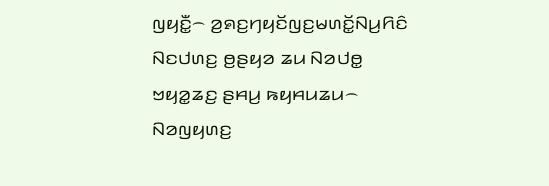ꤜꤟꤢꤪ꤭꤮ ꤤ꤬ꤎꤢ꤬ꤚꤟꤢꤩꤜꤢ꤬ꤗꤛꤢꤩ꤭ꤡꤣ꤬ꤖꤢꤨ ꤡꤢꤓꤛꤢ꤬ ꤥ꤬ꤔꤟꤤ ꤘꤣ ꤡꤤꤓꤥ꤭ ꤠꤟꤤ꤭ꤘꤢ꤬ ꤔꤌꤣ꤬ ꤒꤟꤌꤣꤘꤣ꤮ ꤡꤤꤜꤟꤛꤢ꤬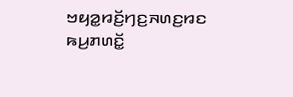ꤠꤟꤤ꤭ꤙꤢꤩ꤬ꤚꤢ꤬ꤏꤛꤢ꤬ꤙꤢ ꤒꤣ꤬ꤊꤛꤢꤩ꤭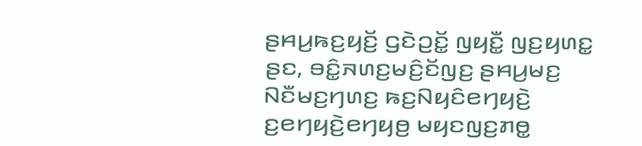ꤔꤌꤣ꤬ꤒꤢ꤬ꤟꤢꤩ꤬ ꤞꤢꤧꤑꤢꤩ꤭ ꤜꤟꤢꤪ꤭ ꤜꤢ꤬ꤟꤛꤢ꤭ ꤔꤢ, ꤋꤢꤨ꤭ꤏꤛꤢ꤬ꤗꤢꤨ꤬ꤢꤩꤜꤢ꤬ ꤔꤌꤣ꤬ꤗꤢ꤬ ꤡꤢꤪꤗꤢ꤬ꤚꤛꤢ꤬ ꤒꤢ꤬ꤡꤟꤢꤨꤕꤚꤟꤢꤧ꤬ ꤢ꤬ꤕꤚꤟꤢꤧ꤬ꤕꤚꤟꤥ꤬ ꤗꤟꤢꤜꤢ꤬ꤊꤥ꤭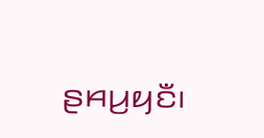ꤔꤌꤣ꤬ꤟꤢꤪ꤯